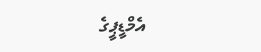އެމްޑީޕީގެ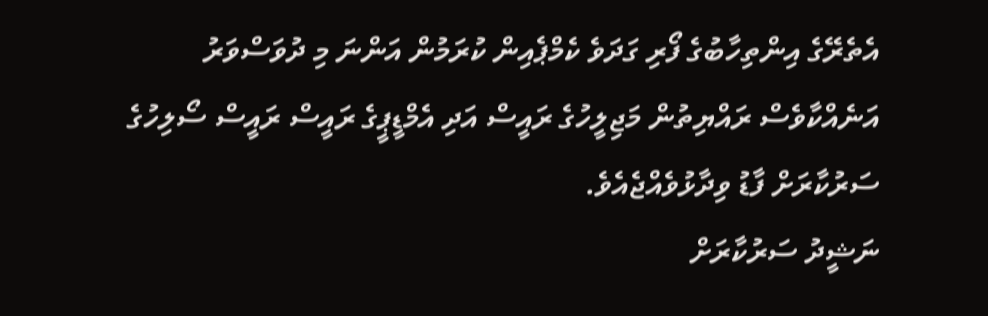އެތެރޭގެ އިންތިހާބުގެ ފޯރި ގަދަވެ ކެމްޕެއިން ކުރަމުން އަންނަ މި ދުވަސްވަރު އަނެއްކާވެސް ރައްޔިތުން މަޖިލީހުގެ ރައީސް އަދި އެމްޑީޕީގެ ރައީސް ރައީސް ސޯލިހުގެ ސަރުކާރަށް ފާޑު ވިދާޅުވެއްޖެއެވެ.
ނަޝީދު ސަރުކާރަށް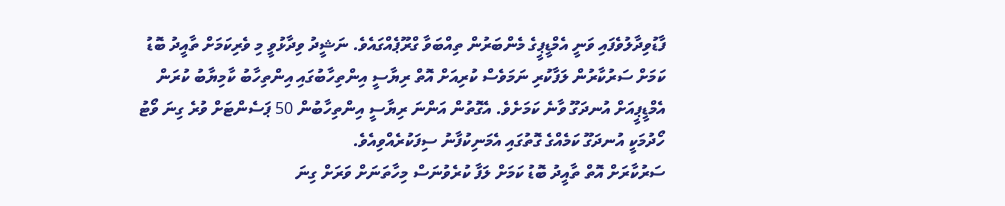ފާޑުވިދާލުވެފައި ވަނީ އެމްޑީޕީގެ މެންބަރުން ތިއްބަވާ ގްރޫޕެއްގައެވެ. ނަޝީދު ވިދާޅުވީ މި ވެރިކަމަށް ތާއީދު ބޮޑު ކަމަށް ސަރުކާރުން ލަފާކުރި ނަމަވެސް ކުރިއަށް އޮތް ރިޔާސީ އިންތިހާބުގައި އިންތިހާބު ކާމިޔާބު ކުރަން އެމްޑީޕީއަށް އުނދަގޫ ވާނެ ކަމަށެވެ. އެގޮތުން އަންނަ ރިޔާސީ އިންތިހާބުން 50 ޕަސެންޓަށް ވުރެ ގިނަ ވޯޓު ހޯދުމަކީ އުނދަގޫ ކަމެއްގެ ގޮތުގައި އެމަނިކުފާނު ސިފަކުރެއްވިއެވެ.
ސަރުކާރަށް އޮތް ތާއީދު ބޮޑު ކަމަށް ލަފާ ކުރެވުނަސް މިހާތަނަށް ވަރަށް ގިނަ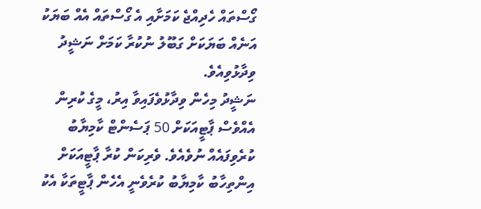ގޯސްތައް ހެދިއްޖެ ކަމަށާއި އެ ގޯސްތައް އެއް ބަޔަކު އަނެއް ބަޔަކަށް ގަބޫލު ނުކުރާ ކަމަށް ނަޝީދު ވިދާޅުވިއެވެ.
ނަޝީދު މިހެން ވިދާޅުވެފައިވާ އިރު، މީގެ ކުރިން އެއްވެސް ޕާޓީއަކަށް 50 ޕަސެންޓް ކާމިޔާބު ކުރެވިފައެއް ނުވެއެވެ. ވެރިކަން ކުރާ ޕާޓީއަކަށް އިންތިހާބު ކާމިޔާބު ކުރެވެނީ އެހެން ޕާޓީތަކާ އެކު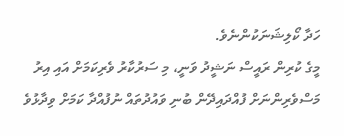ހަދާ ކޯލިޝަނަކުންނެވެ.
މީގެ ކުރިން ރައީސް ނަޝީދު ވަނީ، މި ސަރުކާރު ވެރިކަމަށް އައި އިރު މަސްވެރިންނަށް ފުއްދައިދޭން ބުނި ވައުދުތައް ނުފުއްދާ ކަމަށް ވިދާޅުވެ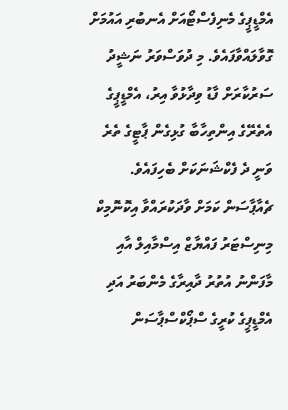އެމްޑީޕީގެ މެނިފެސްޓޯއަށް އެނބުރި އައުމަށް ގޮވާލައްވާފައެވެ. މި ދުވަސްވަރު ނަޝީދު ސަރުކާރަށް ފާޑު ވިދާޅުވާ އިރު، އެމްޑީޕީގެ އެތެރޭގެ އިންތިހާބާ ގުޅިގެން ޕާޓީގެ ތެރެ ވަނީ ދެ ފެކްޝަނަކަށް ބެހިފައެވެ.
ޗެއާޕާސަން ކަމަށް ވާދަކުރައްވާ އިކޮނޮމިކް މިނިސްޓަރު ފައްޔާޒް އިސްމާއިލް އާއި މާފަންނު އުތުރު ދާއިރާގެ މެންބަރު އަދި އެމްޑީޕީގެ ކުރީގެ ސްޕޯކްސްޕާސަން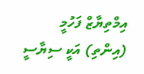އިމްތިޔާޒް ފަހުމީ (އިންތި) އަކީ ސިޔާސީ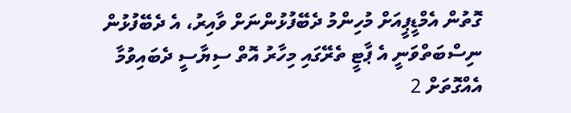ގޮތުން އެމްޑީޕީއަށް މުހިންމު ދެބޭފުޅުންނަށް ވާއިރު، އެ ދެބޭފުޅުން ނިސްބަތްވަނީ އެ ޕާޓީ ތެރޭގައި މިހާރު އޮތް ސިޔާސީ ދެބައިވުމާ އެއްގޮތަށް 2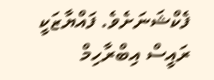ފެކްޝަނަށެވެ. ފައްޔާޒަކީ ރައީސް އިބްރާހިމް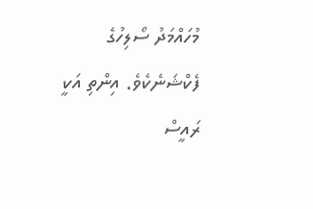މުހައްމަދު ސޯލިހުގެ ފެކްޝަނެކެވެ. އިންތި އަކީ ރައީސް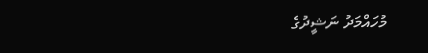މުހައްމަދު ނަޝީދުގެ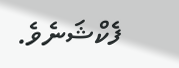ފެކްޝަނެވެ.